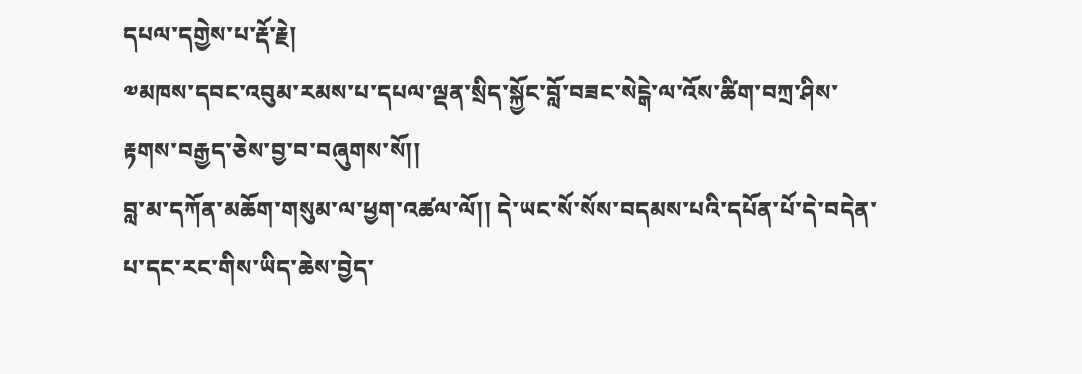དཔལ་དགྱེས་པ་རྡོ་རྗེ།
༧མཁས་དབང་འབུམ་རམས་པ་དཔལ་ལྡན་སྲིད་སྐྱོང་བློ་བཟང་སེངྒེ་ལ་འོས་ཚིག་བཀྲ་ཤིས་རྟགས་བརྒྱད་ཅེས་བྱ་བ་བཞུགས་སོ།།
བླ་མ་དཀོན་མཆོག་གསུམ་ལ་ཕྱག་འཚལ་ལོ།། དེ་ཡང་སོ་སོས་བདམས་པའི་དཔོན་པོ་དེ་བདེན་པ་དང་རང་གིས་ཡིད་ཆེས་བྱེད་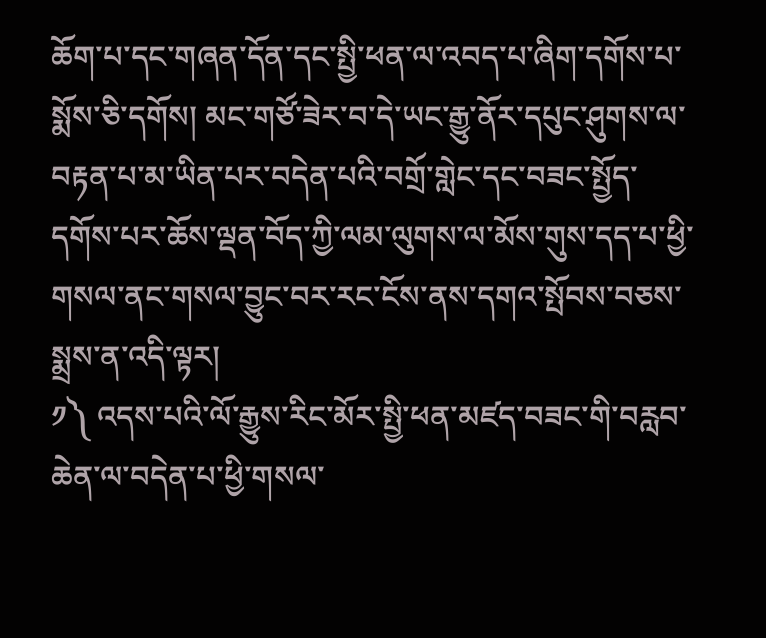ཆོག་པ་དང་གཞན་དོན་དང་སྤྱི་ཕན་ལ་འབད་པ་ཞིག་དགོས་པ་སྨོས་ཅི་དགོས། མང་གཙོ་ཟེར་བ་དེ་ཡང་རྒྱུ་ནོར་དཔུང་ཤུགས་ལ་བརྟན་པ་མ་ཡིན་པར་བདེན་པའི་བགྲོ་གླེང་དང་བཟང་སྤྱོད་དགོས་པར་ཆོས་ལྡན་བོད་ཀྱི་ལམ་ལུགས་ལ་མོས་གུས་དད་པ་ཕྱི་གསལ་ནང་གསལ་བྱུང་བར་རང་ངོས་ནས་དགའ་སྤོབས་བཅས་སྨྲས་ན་འདི་ལྟར།
༡༽ འདས་པའི་ལོ་རྒྱུས་རིང་མོར་སྤྱི་ཕན་མཛད་བཟང་གི་བརླབ་ཆེན་ལ་བདེན་པ་ཕྱི་གསལ་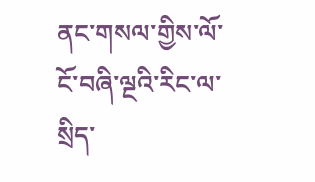ནང་གསལ་གྱིས་ལོ་ངོ་བཞི་ལྔའི་རིང་ལ་སྲིད་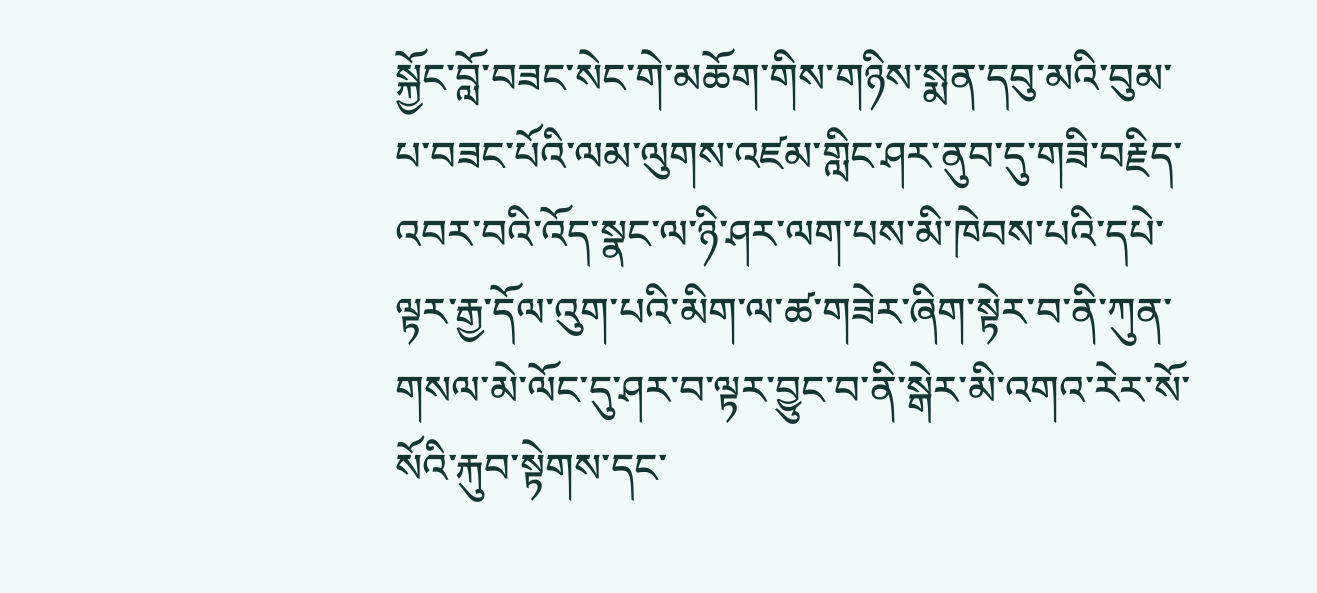སྐྱོང་བློ་བཟང་སེང་གེ་མཆོག་གིས་གཉིས་སྨན་དབུ་མའི་བུམ་པ་བཟང་པོའི་ལམ་ལུགས་འཛམ་གླིང་ཤར་ནུབ་དུ་གཟི་བརྗིད་འབར་བའི་འོད་སྣང་ལ་ཉི་ཤར་ལག་པས་མི་ཁེབས་པའི་དཔེ་ལྟར་རྒྱ་དོལ་འུག་པའི་མིག་ལ་ཚ་གཟེར་ཞིག་སྟེར་བ་ནི་ཀུན་གསལ་མེ་ལོང་དུ་ཤར་བ་ལྟར་བྱུང་བ་ནི་སྒེར་མི་འགའ་རེར་སོ་སོའི་རྐུབ་སྟེགས་དང་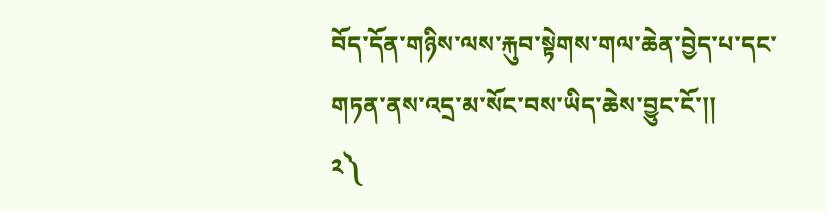བོད་དོན་གཉིས་ལས་རྐུབ་སྟེགས་གལ་ཆེན་བྱེད་པ་དང་གཏན་ནས་འདྲ་མ་སོང་བས་ཡིད་ཆེས་བྱུང་ངོ་།།
༢༽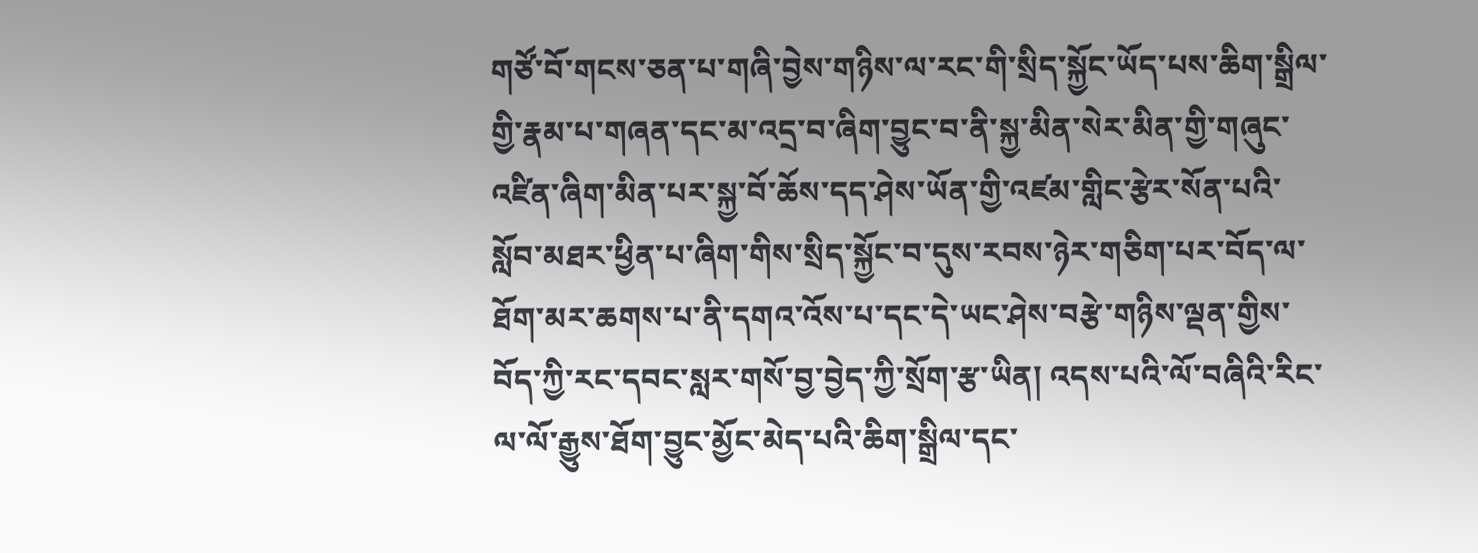གཙོ་བོ་གངས་ཅན་པ་གཞི་བྱེས་གཉིས་ལ་རང་གི་སྲིད་སྐྱོང་ཡོད་པས་ཆིག་སྒྲིལ་གྱི་རྣམ་པ་གཞན་དང་མ་འདྲ་བ་ཞིག་བྱུང་བ་ནི་སྐྱ་མིན་སེར་མིན་གྱི་གཞུང་འཛིན་ཞིག་མིན་པར་སྐྱ་བོ་ཆོས་དད་ཤེས་ཡོན་གྱི་འཛམ་གླིང་རྩེར་སོན་པའི་སློབ་མཐར་ཕྱིན་པ་ཞིག་གིས་སྲིད་སྐྱོང་བ་དུས་རབས་ཉེར་གཅིག་པར་བོད་ལ་ཐོག་མར་ཆགས་པ་ནི་དགའ་འོས་པ་དང་དེ་ཡང་ཤེས་བརྩེ་གཉིས་ལྡན་གྱིས་བོད་ཀྱི་རང་དབང་སླར་གསོ་བྱ་བྱེད་ཀྱི་སྲོག་རྩ་ཡིན། འདས་པའི་ལོ་བཞིའི་རིང་ལ་ལོ་རྒྱུས་ཐོག་བྱུང་མྱོང་མེད་པའི་ཆིག་སྒྲིལ་དང་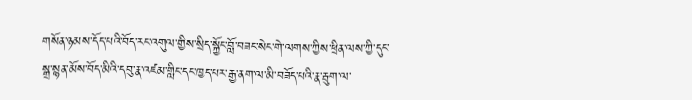གསོན་ཉམས་དོད་པའི་བོད་རང་འགུལ་གྱིས་སྲིད་སྐྱོང་བློ་བཟང་སེང་གེ་ལགས་ཀྱིས་ཕྲིན་ལས་ཀྱི་དུང་སྒྲ་སྙན་མོས་བོད་མིའི་དབུ་རྣ་འཛམ་གླིང་དང་ཁྱད་པར་རྒྱ་ནག་ལ་མི་བཟོད་པའི་རྣ་རྦུག་ལ་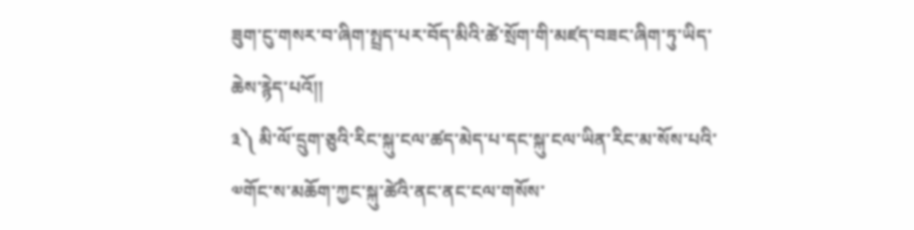ཟུག་ངུ་གསར་བ་ཞིག་སྤྲད་པར་བོད་མིའི་ཚེ་སྲོག་གི་མཛད་བཟང་ཞིག་ཏུ་ཡིད་ཆེས་རྙེད་པའོ།།
༣༽ མི་ལོ་དྲུག་ཅུའི་རིང་སྐུ་ངལ་ཚད་མེད་པ་དང་སྐུ་ངལ་ཡིན་རིང་མ་སོས་པའི་༧གོང་ས་མཆོག་ཀྱང་སྐུ་ཚེའི་ནང་ནང་ངལ་གསོས་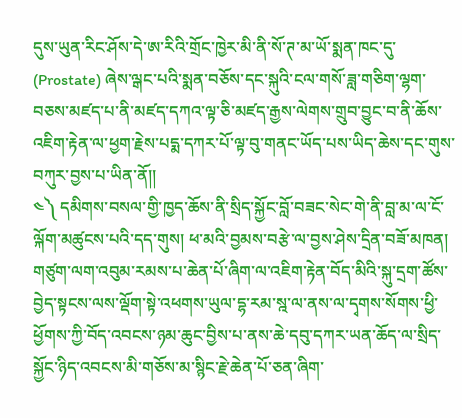དུས་ཡུན་རིང་ཤོས་དེ་ཨ་རིའི་གྲོང་ཁྱེར་མི་ནི་སོ་ཊ་མ་ཡོ་སྨན་ཁང་དུ་ (Prostate) ཞེས་ལྒང་པའི་སྨན་བཅོས་དང་སྐུའི་ངལ་གསོ་ཟླ་གཅིག་ལྷག་བཅས་མཛད་པ་ནི་མཛད་དཀའ་ལྟ་ཅི་མཛད་རྒྱས་ལེགས་གྲུབ་བྱུང་བ་ནི་ཆོས་འཇིག་རྟེན་ལ་ཕྱག་རྗེས་པདྨ་དཀར་པོ་ལྟ་བུ་གནང་ཡོད་པས་ཡིད་ཆེས་དང་གུས་བཀུར་བྱས་པ་ཡིན་ནོ།།
༤༽ དམིགས་བསལ་གྱི་ཁྱད་ཆོས་ནི་སྲིད་སྐྱོང་བློ་བཟང་སེང་གེ་ནི་བླ་མ་ལ་ངོ་ལྐོག་མཚུངས་པའི་དད་གུས། ཕ་མའི་བྱམས་བརྩེ་ལ་བྱས་ཤེས་དྲིན་བཟོ་མཁན། གཙུག་ལག་འབུམ་རམས་པ་ཆེན་པོ་ཞིག་ལ་འཇིག་རྟེན་བོད་མིའི་སྐུ་དྲག་ཚོས་བྱེད་སྟངས་ལས་ལྡོག་སྟེ་འཕགས་ཡུལ་དྷ་རམ་སྰ་ལ་ནས་ལ་དྭགས་སོགས་ཕྱི་ཕྱོགས་ཀྱི་བོད་འབངས་ཉམ་ཆུང་བྱིས་པ་ནས་ཆེ་དབུ་དཀར་ཡན་ཆོད་ལ་སྲིད་སྐྱོང་ཉིད་འབངས་མི་གཅོས་མ་སྙིང་རྗེ་ཆེན་པོ་ཅན་ཞིག་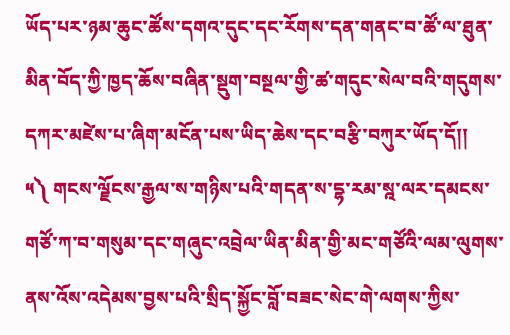ཡོད་པར་ཉམ་ཆུང་ཚོས་དགའ་དུང་དང་རོགས་དན་གནང་བ་ཚོ་ལ་ཐུན་མིན་བོད་ཀྱི་ཁྱད་ཆོས་བཞིན་སྡུག་བསྔལ་གྱི་ཚ་གདུང་སེལ་བའི་གདུགས་དཀར་མཛེས་པ་ཞིག་མངོན་པས་ཡིད་ཆེས་དང་བརྩི་བཀུར་ཡོད་དོ།།
༥༽ གངས་ལྗོངས་རྒྱལ་ས་གཉིས་པའི་གདན་ས་དྷ་རམ་སྰ་ལར་དམངས་གཙོ་ཀ་བ་གསུམ་དང་གཞུང་འབྲེལ་ཡིན་མིན་གྱི་མང་གཙོའི་ལམ་ལུགས་ནས་འོས་འདེམས་བྱས་པའི་སྲིད་སྐྱོང་བློ་བཟང་སེང་གེ་ལགས་ཀྱིས་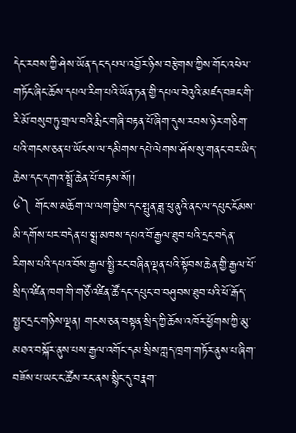དེང་རབས་ཀྱི་ཤེས་ཡོན་དང་དཔལ་འབྱོར་ཉིས་བརྩེགས་ཀྱིས་གོང་འཕེལ་གཏོང་ཞིང་ཆོས་དཔལ་རིག་པའི་ཡོན་ཏན་གྱི་དཔལ་བེའུའི་མཛད་བཟང་གི་རི་མོ་བསུབ་ཏུ་གྲལ་བའི་རྨིང་གཞི་བརྟན་པོ་ཞིག་དུས་རབས་ཉེར་གཅིག་པའི་གངས་ཅན་པ་ཡོངས་ལ་དམིགས་དཔེ་ལེགས་ཤོས་སུ་གནང་བར་ཡིད་ཆེས་དང་དགའ་སྤྲོ་ཆེན་པོ་བརྟས་སོ།།
༦༽ གོང་ས་མཆོག་ལ་ལག་བྱིས་དང་སྤུན་ཟླ་ཕུ་ནུའི་ནང་ལ་དཔུང་ངོམས་མི་དགོས་པར་བདེན་པ་སྨྲ་མཁས་དཔའ་བོ་རྒྱལ་ཐུབ་པའི་དྲང་བདེན་རིགས་པའི་དཔའ་བོས་རྒྱལ་སྤྱི་རང་བཞིན་ལྡན་པའི་སྟོབས་ཆེན་གྱི་རྒྱལ་པོ་སྲིད་འཛིན་ཁག་གི་གཙོ་འཛིན་ཚོ་དང་དཔུང་བ་བཤུབས་ཐུབ་པའི་ཕོ་རྒོད་སྤྱང་དྲང་གཉིས་ལྡན། གངས་ཅན་བསྟན་སྲིད་ཀྱི་ཆོས་འཁོར་ཕྱོགས་ཀྱི་མུ་མཐའ་བསྐོར་ནུས་པས་རྒྱལ་འགོང་དམ་སྲིས་ཀླད་ཁྲག་གཏོར་ནུས་པ་ཞིག་བཟོས་པ་ཡང་ང་ཚོས་རང་ནས་སྙིང་དུ་བརྣག་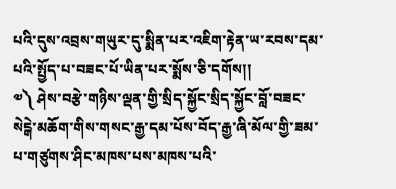པའི་དུས་འབྲས་གཡུར་དུ་སྨིན་པར་འཇིག་རྟེན་ཡ་རབས་དམ་པའི་སྤྱོད་པ་བཟང་པོ་ཡིན་པར་སྨོས་ཅི་དགོས།།
༧༽ ཤེས་བརྩེ་གཉིས་ལྡན་གྱི་སྲིད་སྐྱོང་སྲིད་སྐྱོང་བློ་བཟང་སེངྒེ་མཆོག་གིས་གསང་རྒྱ་དམ་པོས་བོད་རྒྱ་ཞི་མོལ་གྱི་ཟམ་པ་གཙུགས་ཤིང་མཁས་པས་མཁས་པའི་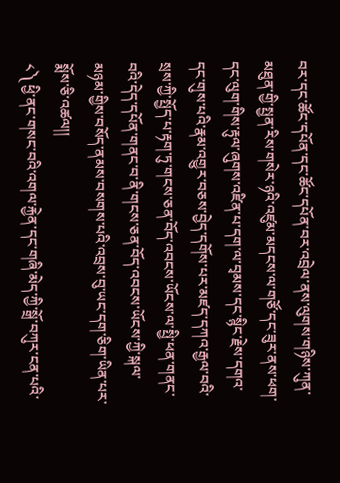བར་དང་ཚོང་དཔོན་དང་ཚོང་དཔོན་བར་འབྲེལ་ནས་ལུགས་གཉིས་ཀུན་མཐུན་གྱི་སྤྱན་རིས་གསེར་ཉའི་འཛུམ་མདངས་ལ་གཙོ་དང་ཟུར་ནས་ཕག་དང་ལུག་གིས་རྟུལ་ཞུགས་འཛིན་པ་དག་ལ་བྭམས་དང་སྙིང་རྗེས་དགའ་དང་གུས་པའི་རྣམ་འགྱུར་བཅས་བྱེད་དགོས་པར་མཛད་དཀའ་རྒྱལ་བའི་སྲས་ཀྱི་སྤྱོད་པ་རྟག་ཏུ་གངས་ཅན་བོད་འབངས་ཡོངས་ལ་སྤྱི་ཕན་གནང་བའི་དེད་དཔོན་གནང་བ་ནི་གངས་ཅན་བོད་འབངས་ཡོངས་ཀྱི་སྐལ་མཉམ་གྱིས་བསོད་ནམས་བསགས་པའི་འབྲས་བུ་ཡང་དག་ཅིག་ཡིན་པར་སྨོས་ཅི་འཚལ།།
༨༽ ཕྱི་ནང་གསང་བའི་འགལ་རྐྱེན་དང་གཞི་མེད་ཀྱི་སྒྲོ་བཀུར་ངན་པའི་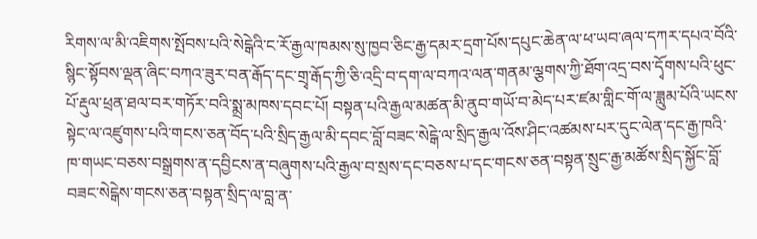རིགས་ལ་མི་འཇིགས་སྤོབས་པའི་སེངྒེའི་ང་རོ་རྒྱལ་ཁམས་སུ་ཁྱབ་ཅིང་རྒྱ་དམར་དྲག་པོས་དཔུང་ཆེན་ལ་ཕ་ཡབ་ཞལ་དཀར་དཔའ་བོའི་སྙིང་སྟོབས་ལྡན་ཞིང་བཀའ་ཟུར་བན་རྒོད་དང་གྲྭ་རྒོད་ཀྱི་ཅི་འདྲི་བ་དག་ལ་བཀའ་ལན་གནམ་ལྕགས་ཀྱི་ཐོག་འདྲ་བས་དྭོགས་པའི་ཕུང་པོ་རྡུལ་ཕྲན་ཐལ་བར་གཏོར་བའི་སྨྲ་མཁས་དབང་པོ། བསྟན་པའི་རྒྱལ་མཚན་མི་ནུབ་གཡོ་བ་མེད་པར་ཛམ་གླིང་གོ་ལ་ཟླུམ་པོའི་ཡངས་སྟེང་ལ་འཛུགས་པའི་གངས་ཅན་བོད་པའི་སྲིད་རྒྱལ་མི་དབང་བློ་བཟང་སེངྒེ་ལ་སྲིད་རྒྱལ་འོས་ཤིང་འཚམས་པར་དུང་ལེན་དང་རྒྱ་ཁའི་ཁ་གཡང་བཅས་བསྒྲགས་ན་དབྱིངས་ན་བཞུགས་པའི་རྒྱལ་བ་སྲས་དང་བཅས་པ་དང་གངས་ཅན་བསྟན་སྲུང་རྒྱ་མཚོས་སྲིད་སྐྱོང་བློ་བཟང་སེངྒེས་གངས་ཅན་བསྟན་སྲིད་ལ་བླ་ན་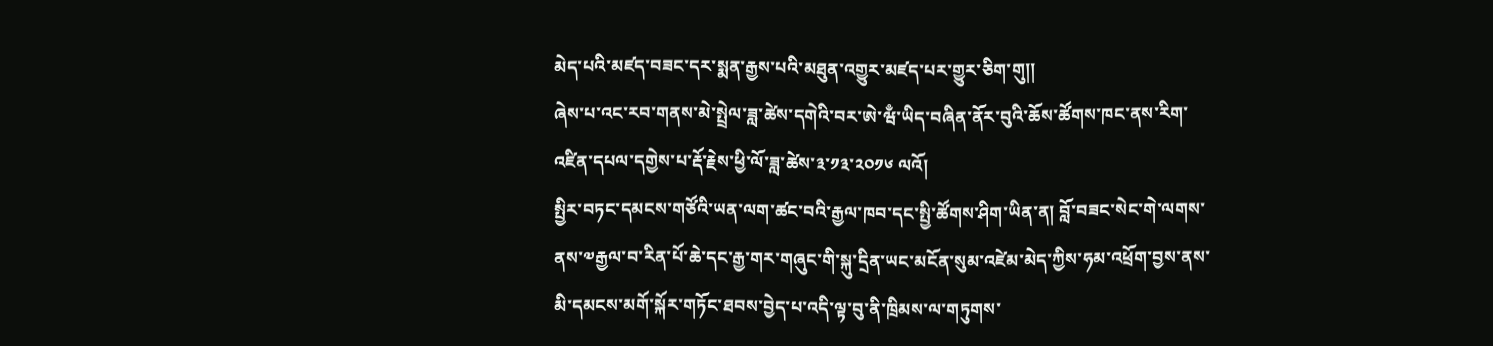མེད་པའི་མཛད་བཟང་དར་སྨན་རྒྱས་པའི་མཐུན་འགྱུར་མཛད་པར་གྱུར་ཅིག་གུ།།
ཞེས་པ་འང་རབ་གནས་མེ་སྤྲེལ་ཟླ་ཚེས་དགེའི་བར་ཨེ་ཝྃ་ཡིད་བཞིན་ནོར་བུའི་ཆོས་ཚོགས་ཁང་ནས་རིག་འཛིན་དཔལ་དགྱེས་པ་རྡོ་རྗེས་ཕྱི་ལོ་ཟླ་ཚེས་༣་༡༣་༢༠༡༦ ལའོ།
སྤྱིར་བཏང་དམངས་གཙོའི་ཡན་ལག་ཚང་བའི་རྒྱལ་ཁབ་དང་སྤྱི་ཚོགས་ཤིག་ཡིན་ན། བློ་བཟང་སེང་གེ་ལགས་ནས་༧རྒྱལ་བ་རིན་པོ་ཆེ་དང་རྒྱ་གར་གཞུང་གི་སྐུ་དྲིན་ཡང་མངོན་སུམ་འཛེམ་མེད་ཀྱིས་ཧམ་འཕྲོག་བྱས་ནས་མི་དམངས་མགོ་སྐོར་གཏོང་ཐབས་བྱེད་པ་འདི་ལྟ་བུ་ནི་ཁྲིམས་ལ་གཏུགས་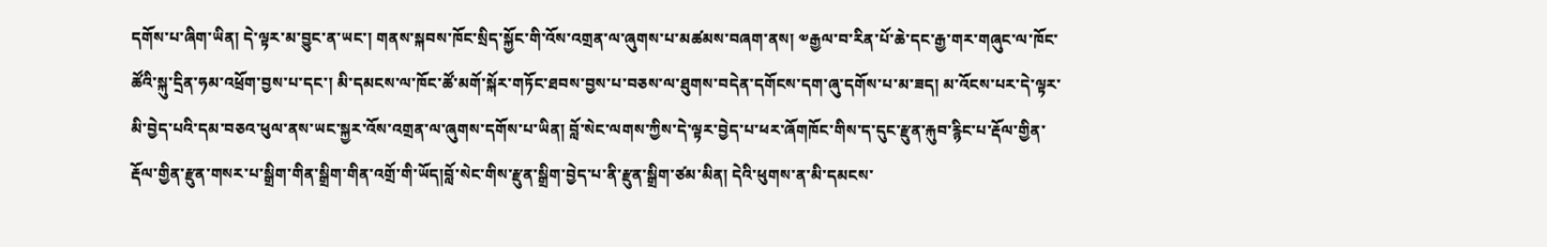དགོས་པ་ཞིག་ཡིན། དེ་ལྟར་མ་བྱུང་ན་ཡང་། གནས་སྐབས་ཁོང་སྲིད་སྐྱོང་གི་འོས་འགྲན་ལ་ཞུགས་པ་མཚམས་བཞག་ནས། ༧རྒྱལ་བ་རིན་པོ་ཆེ་དང་རྒྱ་གར་གཞུང་ལ་ཁོང་ཚོའི་སྐུ་དྲིན་ཧམ་འཕྲོག་བྱས་པ་དང་། མི་དམངས་ལ་ཁོང་ཚོ་མགོ་སྐོར་གཏོང་ཐབས་བྱས་པ་བཅས་ལ་ཐུགས་བདེན་དགོངས་དག་ཞུ་དགོས་པ་མ་ཟད། མ་འོངས་པར་དེ་ལྟར་མི་བྱེད་པའི་དམ་བཅའ་ཕུལ་ནས་ཡང་སྐྱར་འོས་འགྲན་ལ་ཞུགས་དགོས་པ་ཡིན། བློ་སེང་ལགས་ཀྱིས་དེ་ལྟར་བྱེད་པ་ཕར་ཞོགཁོང་གིས་ད་དུང་རྫུན་རྐུབ་རྙིང་པ་རྡོལ་གྱིན་རྡོལ་གྱིན་རྫུན་གསར་པ་སྒྲིག་གིན་སྒྲིག་གིན་འགྲོ་གི་ཡོད།བློ་སེང་གིས་རྫུན་སྒྲིག་བྱེད་པ་ནི་རྫུན་སྒྲིག་ཙམ་མིན། དེའི་ཕུགས་ན་མི་དམངས་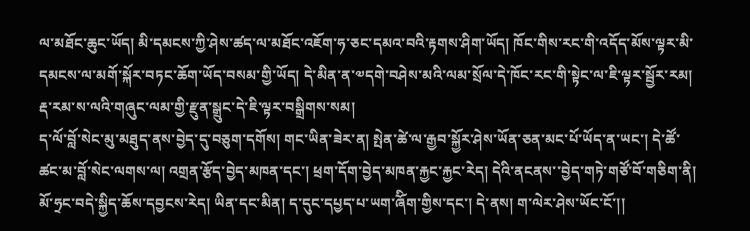ལ་མཐོང་ཆུང་ཡོད། མི་དམངས་ཀྱི་ཤེས་ཚད་ལ་མཐོང་འཇོག་ཧ་ཅང་དམའ་བའི་རྟགས་ཤིག་ཡོད། ཁོང་གིས་རང་གི་འདོད་མོས་ལྟར་མི་དམངས་ལ་མགོ་སྐོར་བཏང་ཆོག་ཡོད་བསམ་གྱི་ཡོད། དེ་མིན་ན་༧དགེ་བཤེས་མའི་ལམ་སྲོལ་དེ་ཁོང་རང་གི་སྟེང་ལ་ཇི་ལྟར་སྦྱོར་རམ། རྡ་རམ་ས་ལའི་གཞུང་ལམ་གྱི་རྫུན་སྒྲུང་དེ་ཇི་ལྟར་བསྒྲིགས་སམ།
ད་ལོ་བློ་སེང་མུ་མཐུད་ནས་བྱེད་དུ་བཅུག་དགོས། གང་ཡིན་ཟེར་ན། སྤེན་ཚེ་ལ་རྒྱབ་སྐྱོར་ཤེས་ཡོན་ཅན་མང་པོ་ཡོད་ན་ཡང་། དེ་ཚོ་ཚང་མ་བློ་སེང་ལགས་ལ། འགྲན་རྩོད་བྱེད་མཁན་དང་། ཕྲག་དོག་བྱེད་མཁན་རྐྱང་རྐྱང་རེད། དེའི་ནངནས་་བྱེད་གཏེ་གཙོ་བོ་གཅིག་ནི། མོ་ཧྲང་བདེ་སྐྱིད་ཆོས་དབྱངས་རེད། ཡིན་དང་མིན། ད་དུང་དཔྱད་པ་ཡག་ཞོིག་གྱིས་དང་། དེ་ནས། ག་ལེར་ཤེས་ཡོང་ངོ་།།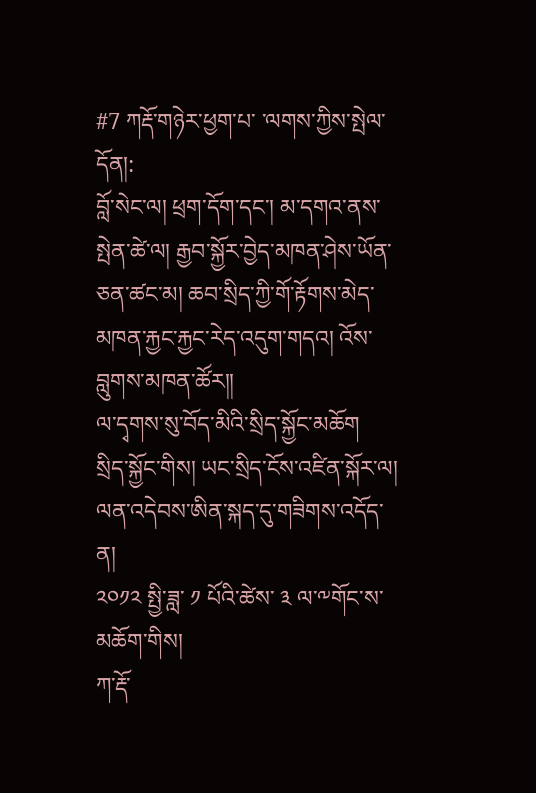#7 ཀརྡོ་གཉེར་ཕྱག་པ་ ་ལགས་ཀྱིས་སྤེལ་དོན།:
བློ་སེང་ལ། ཕྲག་དོག་དང་། མ་དགའ་ནས་སྤེན་ཚེ་ལ། རྒྱབ་སྐྱོར་བྱེད་མཁན་ཤེས་ཡོན་ཅན་ཚང་མ། ཆབ་སྲིད་ཀྱི་གོ་རྟོགས་མེད་མཁན་རྐྱང་རྐྱང་རེད་འདུག་གདའ། འོས་བླུགས་མཁན་ཚོར།།
ལ་དྭགས་སུ་བོད་མིའི་སྲིད་སྐྱོང་མཆོག
སྲིད་སྐྱོང་གིས། ཡང་སྲིད་ངོས་འཛིན་སྐོར་ལ། ལན་འདེབས་ཨིན་སྐད་དུ་གཟིགས་འདོད་ན།
༢༠༡༢ སྤྱི་ཟླ་ ༡ པོའི་ཚེས་ ༣ ལ་༸གོང་ས་མཆོག་གིས།
ཀ་རྡོ་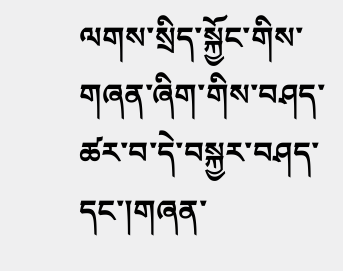ལགས་སྲིད་སྐྱོང་གིས་གཞན་ཞིག་གིས་བཤད་ཚར་བ་དེ་བསྐྱར་བཤད་དང་།གཞན་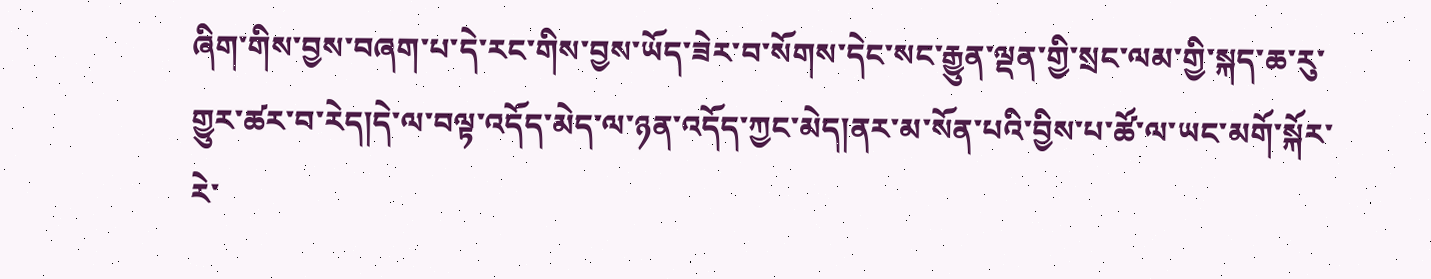ཞིག་གིས་བྱས་བཞག་པ་དེ་རང་གིས་བྱས་ཡོད་ཟེར་བ་སོགས་དེང་སང་རྒྱུན་ལྡན་གྱི་སྲང་ལམ་གྱི་སྐད་ཆ་རུ་གྱུར་ཚར་བ་རེད།དེ་ལ་བལྟ་འདོད་མེད་ལ་ཉན་འདོད་ཀྱང་མེད།ནར་མ་སོན་པའི་བྱིས་པ་ཚོ་ལ་ཡང་མགོ་སྐོར་རེ་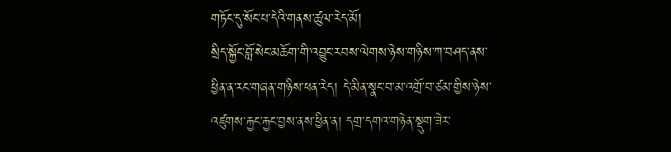གཏོང་དུ་སོང་པ་དེའི་གནས་ཚུལ་རེད་མོ།
སྲིད་སྐྱོང་བློ་སེང་མཆོག་གི་འབྱུང་རབས་ལེགས་ཉེས་གཉིས་ཀ་བཤད་ནས་ཕྱིན་ན་རང་གཞན་གཉིས་ཕན་རེད། དེ་མིན་སྣང་བ་མ་འགྲོ་བ་ཙམ་གྱིས་ཉེས་འཛུགས་རྐྱང་རྐྱང་བྱས་ནས་ཕྱིན་ན། དགྲ་དགའ་གཉེན་སྡུག་ཟེར་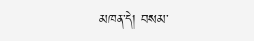མཁན་དེ། བསམ་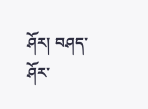ཤོར། བཤད་ཤོར་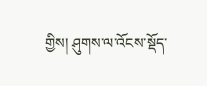གྱིས། ཤུགས་ལ་འོངས་སྡོད་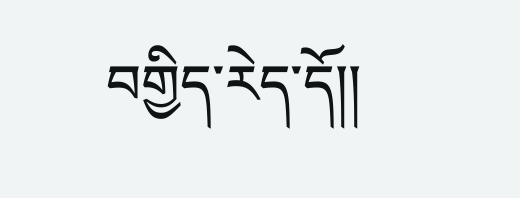བགྱིད་རེད་དོ།།